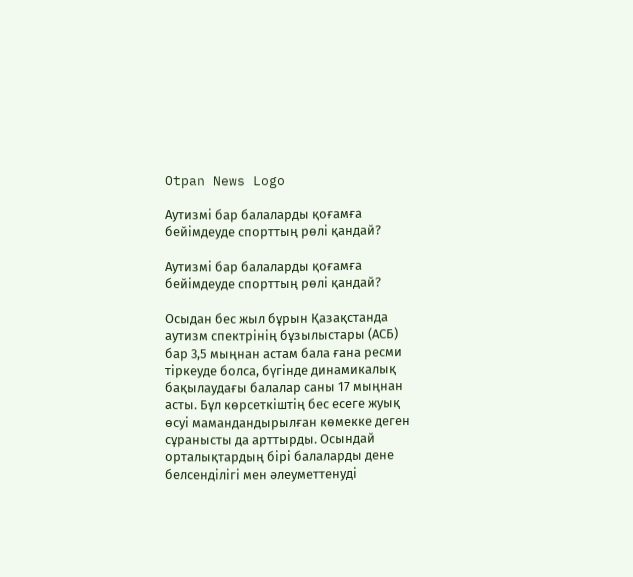Otpan News Logo

Аутизмі бар балаларды қоғамға бейімдеуде спорттың рөлі қандай?

Аутизмі бар балаларды қоғамға бейімдеуде спорттың рөлі қандай?

Осыдан бес жыл бұрын Қазақстанда аутизм спектрінің бұзылыстары (АСБ) бар 3,5 мыңнан астам бала ғана ресми тіркеуде болса, бүгінде динамикалық бақылаудағы балалар саны 17 мыңнан асты. Бұл көрсеткіштің бес есеге жуық өсуі мамандандырылған көмекке деген сұранысты да арттырды. Осындай орталықтардың бірі балаларды дене белсенділігі мен әлеуметтенуді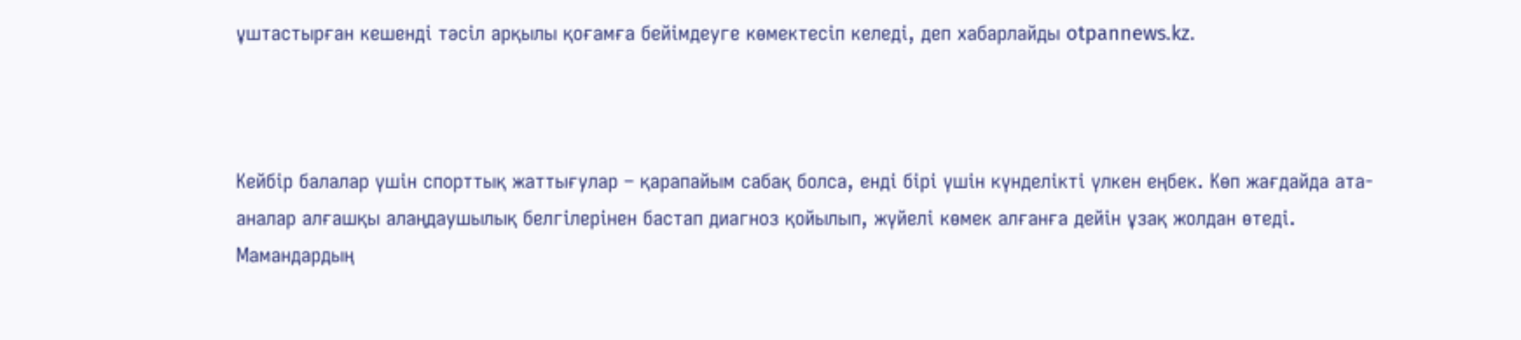ұштастырған кешенді тәсіл арқылы қоғамға бейімдеуге көмектесіп келеді, деп хабарлайды otpannews.kz.



Кейбір балалар үшін спорттық жаттығулар – қарапайым сабақ болса, енді бірі үшін күнделікті үлкен еңбек. Көп жағдайда ата-аналар алғашқы алаңдаушылық белгілерінен бастап диагноз қойылып, жүйелі көмек алғанға дейін ұзақ жолдан өтеді. Мамандардың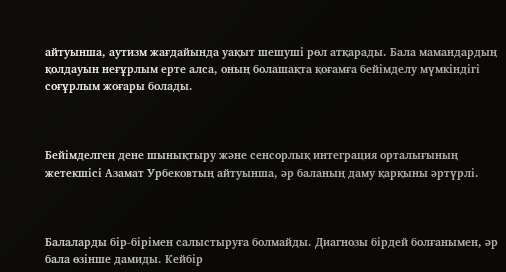айтуынша, аутизм жағдайында уақыт шешуші рөл атқарады. Бала мамандардың қолдауын неғұрлым ерте алса, оның болашақта қоғамға бейімделу мүмкіндігі соғұрлым жоғары болады.



Бейімделген дене шынықтыру және сенсорлық интеграция орталығының жетекшісі Азамат Урбековтың айтуынша, әр баланың даму қарқыны әртүрлі.



Балаларды бір-бірімен салыстыруға болмайды. Диагнозы бірдей болғанымен, әр бала өзінше дамиды. Кейбір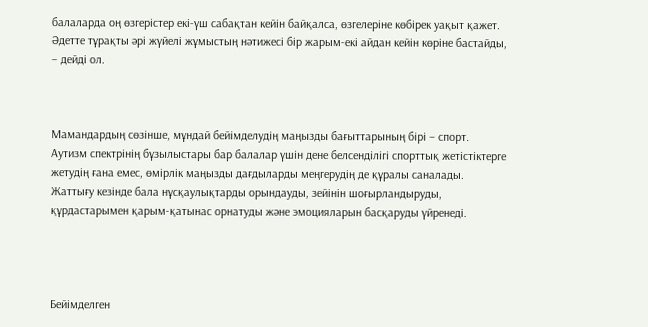балаларда оң өзгерістер екі-үш сабақтан кейін байқалса, өзгелеріне көбірек уақыт қажет. Әдетте тұрақты әрі жүйелі жұмыстың нәтижесі бір жарым-екі айдан кейін көріне бастайды, – дейді ол.



Мамандардың сөзінше, мұндай бейімделудің маңызды бағыттарының бірі – спорт. Аутизм спектрінің бұзылыстары бар балалар үшін дене белсенділігі спорттық жетістіктерге жетудің ғана емес, өмірлік маңызды дағдыларды меңгерудің де құралы саналады. Жаттығу кезінде бала нұсқаулықтарды орындауды, зейінін шоғырландыруды, құрдастарымен қарым-қатынас орнатуды және эмоцияларын басқаруды үйренеді.




Бейімделген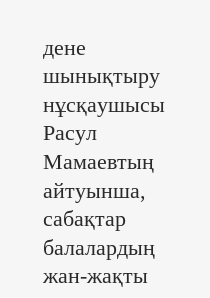дене шынықтыру нұсқаушысы Расул Мамаевтың айтуынша, сабақтар балалардың жан-жақты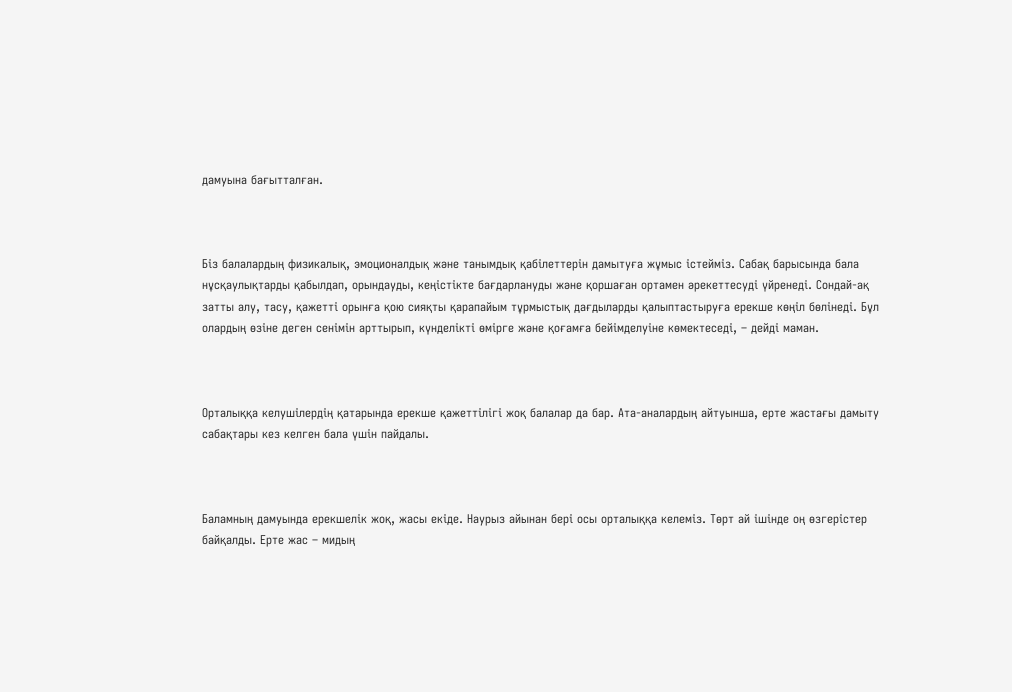дамуына бағытталған.



Біз балалардың физикалық, эмоционалдық және танымдық қабілеттерін дамытуға жұмыс істейміз. Сабақ барысында бала нұсқаулықтарды қабылдап, орындауды, кеңістікте бағдарлануды және қоршаған ортамен әрекеттесуді үйренеді. Сондай-ақ затты алу, тасу, қажетті орынға қою сияқты қарапайым тұрмыстық дағдыларды қалыптастыруға ерекше көңіл бөлінеді. Бұл олардың өзіне деген сенімін арттырып, күнделікті өмірге және қоғамға бейімделуіне көмектеседі, – дейді маман.



Орталыққа келушілердің қатарында ерекше қажеттілігі жоқ балалар да бар. Ата-аналардың айтуынша, ерте жастағы дамыту сабақтары кез келген бала үшін пайдалы.



Баламның дамуында ерекшелік жоқ, жасы екіде. Наурыз айынан бері осы орталыққа келеміз. Төрт ай ішінде оң өзгерістер байқалды. Ерте жас – мидың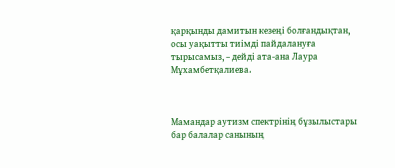қарқынды дамитын кезеңі болғандықтан, осы уақытты тиімді пайдалануға тырысамыз, – дейді ата-ана Лаура Мұхамбетқалиева.



Мамандар аутизм спектрінің бұзылыстары бар балалар санының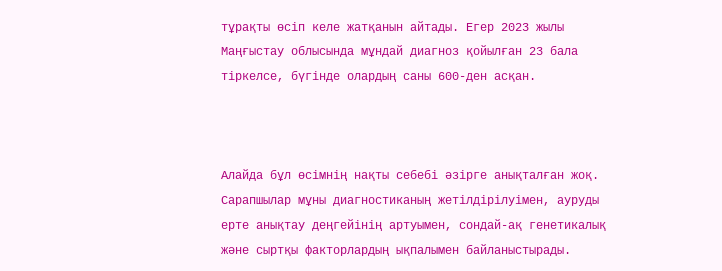тұрақты өсіп келе жатқанын айтады. Егер 2023 жылы Маңғыстау облысында мұндай диагноз қойылған 23 бала тіркелсе, бүгінде олардың саны 600-ден асқан.



Алайда бұл өсімнің нақты себебі әзірге анықталған жоқ. Сарапшылар мұны диагностиканың жетілдірілуімен, ауруды ерте анықтау деңгейінің артуымен, сондай-ақ генетикалық және сыртқы факторлардың ықпалымен байланыстырады.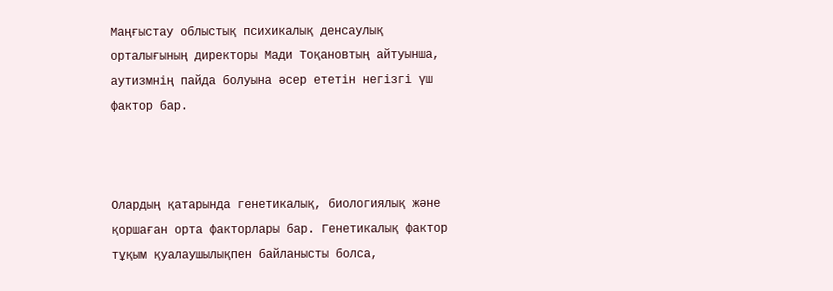Маңғыстау облыстық психикалық денсаулық орталығының директоры Мади Тоқановтың айтуынша, аутизмнің пайда болуына әсер ететін негізгі үш фактор бар.



Олардың қатарында генетикалық, биологиялық және қоршаған орта факторлары бар. Генетикалық фактор тұқым қуалаушылықпен байланысты болса,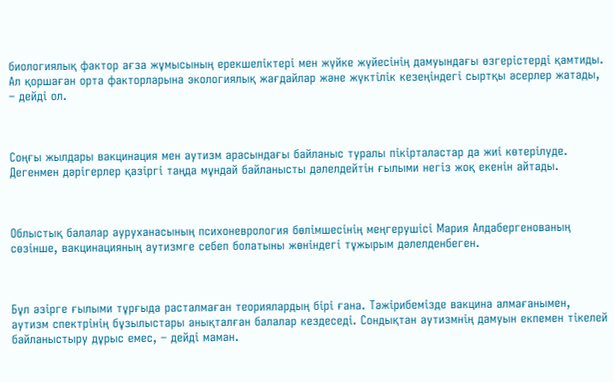биологиялық фактор ағза жұмысының ерекшеліктері мен жүйке жүйесінің дамуындағы өзгерістерді қамтиды. Ал қоршаған орта факторларына экологиялық жағдайлар және жүктілік кезеңіндегі сыртқы әсерлер жатады, – дейді ол.



Соңғы жылдары вакцинация мен аутизм арасындағы байланыс туралы пікірталастар да жиі көтерілуде. Дегенмен дәрігерлер қазіргі таңда мұндай байланысты дәлелдейтін ғылыми негіз жоқ екенін айтады.



Облыстық балалар ауруханасының психоневрология бөлімшесінің меңгерушісі Мария Алдабергенованың сөзінше, вакцинацияның аутизмге себеп болатыны жөніндегі тұжырым дәлелденбеген.



Бұл әзірге ғылыми тұрғыда расталмаған теориялардың бірі ғана. Тәжірибемізде вакцина алмағанымен, аутизм спектрінің бұзылыстары анықталған балалар кездеседі. Сондықтан аутизмнің дамуын екпемен тікелей байланыстыру дұрыс емес, – дейді маман.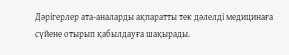Дәрігерлер ата-аналарды ақпаратты тек дәлелді медицинаға сүйене отырып қабылдауға шақырады.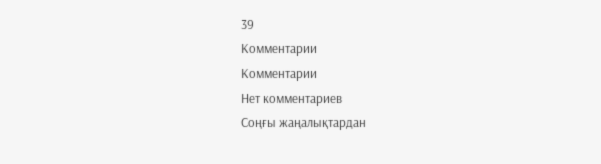39
Комментарии
Комментарии
Нет комментариев
Соңғы жаңалықтардан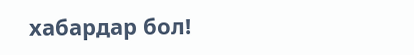хабардар бол!